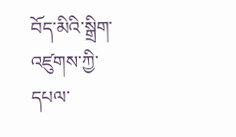བོད་མིའི་སྒྲིག་འཛུགས་ཀྱི་དཔལ་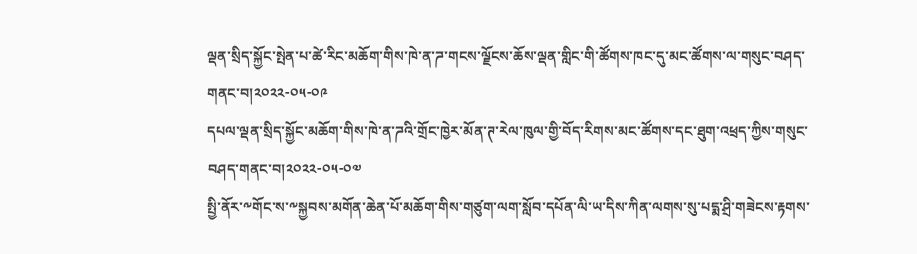ལྡན་སྲིད་སྐྱོང་སྤེན་པ་ཚེ་རིང་མཆོག་གིས་ཁེ་ན་ཌ་གངས་ལྗོངས་ཆོས་ལྡན་གླིང་གི་ཚོགས་ཁང་དུ་མང་ཚོགས་ལ་གསུང་བཤད་གནང་བ།༢༠༢༢-༠༥-༠༩
དཔལ་ལྡན་སྲིད་སྐྱོང་མཆོག་གིས་ཁེ་ན་ཌའི་གྲོང་ཁྱེར་མོན་ཊ་རེལ་ཁུལ་གྱི་བོད་རིགས་མང་ཚོགས་དང་ཐུག་འཕྲད་ཀྱིས་གསུང་བཤད་གནང་བ།༢༠༢༢-༠༥-༠༧
སྤྱི་ནོར་༸གོང་ས་༸སྐྱབས་མགོན་ཆེན་པོ་མཆོག་གིས་གཙུག་ལག་སློབ་དཔོན་ལི་ཡ་དིས་ཀིན་ལགས་སུ་པདྨ་ཤྲི་གཟེངས་རྟགས་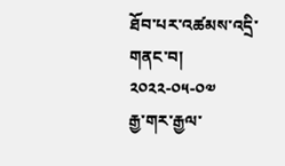ཐོབ་པར་འཚམས་འདྲི་གནང་བ། ༢༠༢༢-༠༥-༠༧
རྒྱ་གར་རྒྱལ་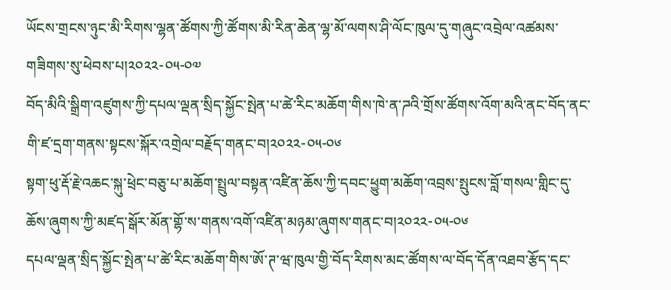ཡོངས་གྲངས་ཉུང་མི་རིགས་ལྷན་ཚོགས་ཀྱི་ཚོགས་མི་རིན་ཆེན་ལྷ་མོ་ལགས་ཤི་ལོང་ཁུལ་དུ་གཞུང་འབྲེལ་འཚམས་གཟིགས་སུ་ཕེབས་པ།༢༠༢༢-༠༥-༠༧
བོད་མིའི་སྒྲིག་འཛུགས་ཀྱི་དཔལ་ལྡན་སྲིད་སྐྱོང་སྤེན་པ་ཚེ་རིང་མཆོག་གིས་ཁེ་ན་ཌའི་གྲོས་ཚོགས་འོག་མའི་ནང་བོད་ནང་གི་ཛ་དྲག་གནས་སྟངས་སྐོར་འགྲེལ་བརྗོད་གནང་བ།༢༠༢༢-༠༥-༠༦
སྟག་ཕུ་རྡོ་རྗེ་འཆང་སྐུ་ཕྲེང་བཅུ་པ་མཆོག་སྤྲུལ་བསྟན་འཛིན་ཆོས་ཀྱི་དབང་ཕྱུག་མཆོག་འབྲས་སྤུངས་བློ་གསལ་གླིང་དུ་ཆོས་ཞུགས་ཀྱི་མཛད་སྒོར་མོན་གྷོ་ས་གནས་འགོ་འཛིན་མཉམ་ཞུགས་གནང་བ།༢༠༢༢-༠༥-༠༦
དཔལ་ལྡན་སྲིད་སྐྱོང་སྤེན་པ་ཚེ་རིང་མཆོག་གིས་ཨོ་ཊ་ཝ་ཁུལ་གྱི་བོད་རིགས་མང་ཚོགས་ལ་བོད་དོན་འཐབ་རྩོད་དང་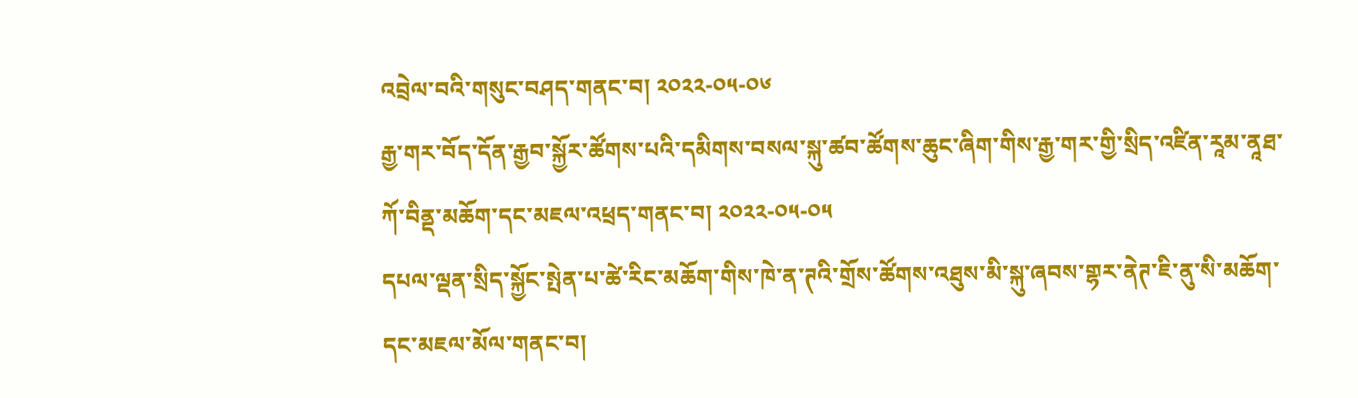འབྲེལ་བའི་གསུང་བཤད་གནང་བ། ༢༠༢༢-༠༥-༠༦
རྒྱ་གར་བོད་དོན་རྒྱབ་སྐྱོར་ཚོགས་པའི་དམིགས་བསལ་སྐུ་ཚབ་ཚོགས་ཆུང་ཞིག་གིས་རྒྱ་གར་གྱི་སྲིད་འཛིན་རཱམ་ནཱཐ་ཀོ་བིནྡ་མཆོག་དང་མཇལ་འཕྲད་གནང་བ། ༢༠༢༢-༠༥-༠༥
དཔལ་ལྡན་སྲིད་སྐྱོང་སྤེན་པ་ཚེ་རིང་མཆོག་གིས་ཁེ་ན་ཊའི་གྲོས་ཚོགས་འཐུས་མི་སྐུ་ཞབས་གྷར་ནེཊ་ཇི་ནུ་སི་མཆོག་དང་མཇལ་མོལ་གནང་བ།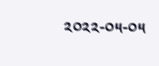༢༠༢༢-༠༥-༠༥